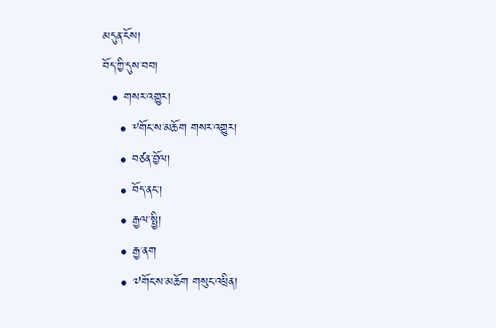མདུན་ངོས།
བོད་ཀྱི་དུས་བབ།
  • གསར་འགྱུར།
    • ༸གོང་ས་མཆོག གསར་འགྱུར།
    • བཙན་བྱོལ།
    • བོད་ནང་།
    • རྒྱལ་སྤྱི།
    • རྒྱ་ནག
    • ༧གོང་ས་མཆོག གསུང་འཕྲིན།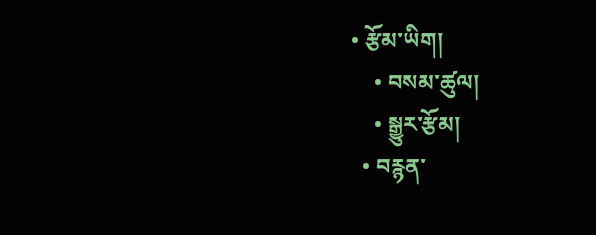• རྩོམ་ཡིག།
    • བསམ་ཚུལ།
    • སྒྱུར་རྩོམ།
  • བརྙན་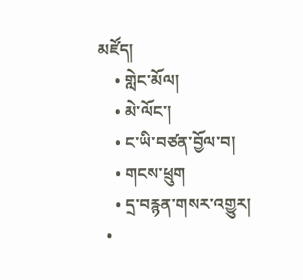མཛོད།
    • གླེང་མོལ།
    • མེ་ལོང་།
    • ང་ཡི་བཙན་བྱོལ་བ།
    • གངས་ཕྲུག
    • དྲ་བརྙན་གསར་འགྱུར།
  •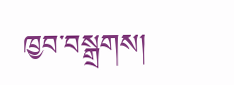ཁྱབ་བསྒྲགས།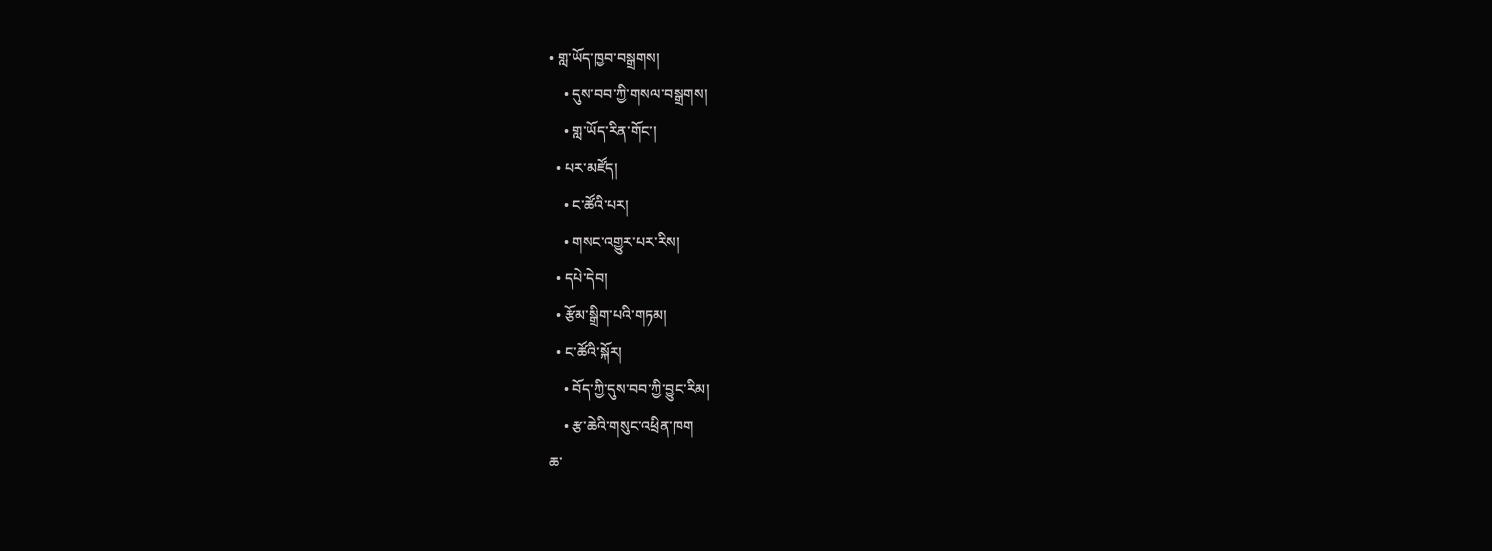• གླ་ཡོད་ཁྱབ་བསྒྲགས།
    • དུས་བབ་ཀྱི་གསལ་བསྒྲགས།
    • གླ་ཡོད་རིན་གོང་།
  • པར་མཛོད།
    • ང་ཚོའི་པར།
    • གསང་འགྱུར་པར་རིས།
  • དཔེ་དེབ།
  • རྩོམ་སྒྲིག་པའི་གཏམ།
  • ང་ཚོའི་སྐོར།
    • བོད་ཀྱི་དུས་བབ་ཀྱི་བྱུང་རིམ།
    • རྩ་ཆེའི་གསུང་འཕྲིན་ཁག
ཆ་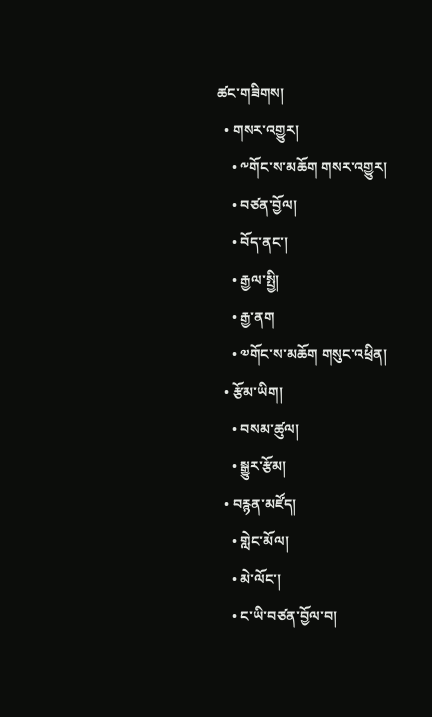ཚང་གཟིགས།
  • གསར་འགྱུར།
    • ༸གོང་ས་མཆོག གསར་འགྱུར།
    • བཙན་བྱོལ།
    • བོད་ནང་།
    • རྒྱལ་སྤྱི།
    • རྒྱ་ནག
    • ༧གོང་ས་མཆོག གསུང་འཕྲིན།
  • རྩོམ་ཡིག།
    • བསམ་ཚུལ།
    • སྒྱུར་རྩོམ།
  • བརྙན་མཛོད།
    • གླེང་མོལ།
    • མེ་ལོང་།
    • ང་ཡི་བཙན་བྱོལ་བ།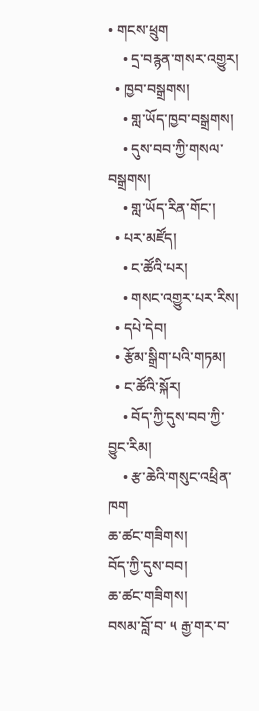• གངས་ཕྲུག
    • དྲ་བརྙན་གསར་འགྱུར།
  • ཁྱབ་བསྒྲགས།
    • གླ་ཡོད་ཁྱབ་བསྒྲགས།
    • དུས་བབ་ཀྱི་གསལ་བསྒྲགས།
    • གླ་ཡོད་རིན་གོང་།
  • པར་མཛོད།
    • ང་ཚོའི་པར།
    • གསང་འགྱུར་པར་རིས།
  • དཔེ་དེབ།
  • རྩོམ་སྒྲིག་པའི་གཏམ།
  • ང་ཚོའི་སྐོར།
    • བོད་ཀྱི་དུས་བབ་ཀྱི་བྱུང་རིམ།
    • རྩ་ཆེའི་གསུང་འཕྲིན་ཁག
ཆ་ཚང་གཟིགས།
བོད་ཀྱི་དུས་བབ།
ཆ་ཚང་གཟིགས།
བསམ་བློ་བ་ ༥ རྒྱ་གར་བ་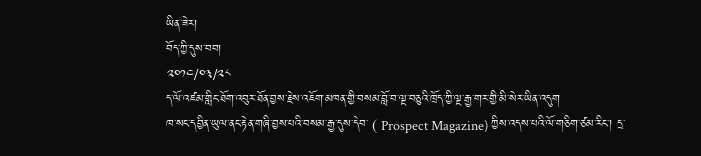ཡིན་ཟེར།
བོད་ཀྱི་དུས་བབ།
༢༠༡༤/༠༣/༢༨
ད་ལོ་འཛམ་གླིང་ཐོག་འབུར་ཐོན་བྱས་རྗེས་འཇོག་མཁན་གྱི་བསམ་བློ་བ་ལྔ་བཅུའི་ཁྲོད་ཀྱི་ལྔ་རྒྱ་གར་གྱི་མི་སེར་ཡིན་འདུག
ཁ་སང་དབྱིན་ཡུལ་ནང་རྟེན་གཞི་བྱས་པའི་བསམ་རྒྱ་དུས་དེབ་ ( Prospect Magazine) ཀྱིས་འདས་པའི་ལོ་གཅིག་ཙམ་རིང་། དྲ་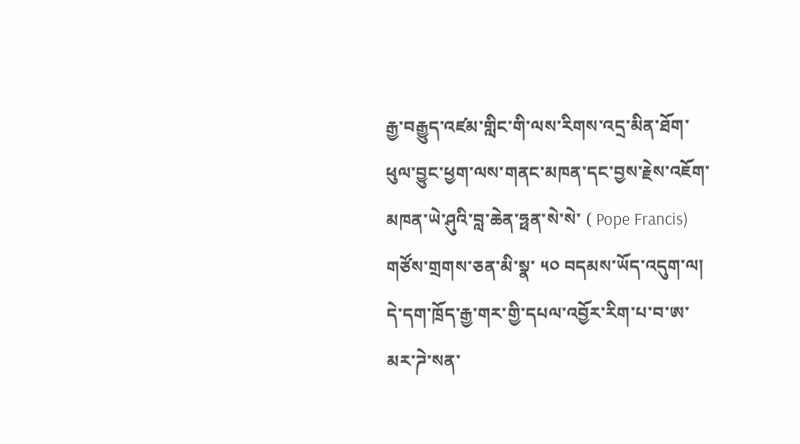རྒྱ་བརྒྱུད་འཛམ་གླིང་གི་ལས་རིགས་འདྲ་མིན་ཐོག་ཕུལ་བྱུང་ཕྱག་ལས་གནང་མཁན་དང་བྱས་རྗེས་འཇོག་མཁན་ཡེ་ཤུའི་བླ་ཆེན་ཧྥན་སེ་སེ་ ( Pope Francis) གཙོས་གྲགས་ཅན་མི་སྣ་ ༥༠ བདམས་ཡོད་འདུག་ལ། དེ་དག་ཁྲོད་རྒྱ་གར་གྱི་དཔལ་འབྱོར་རིག་པ་བ་ཨ་མར་ཌེ་སན་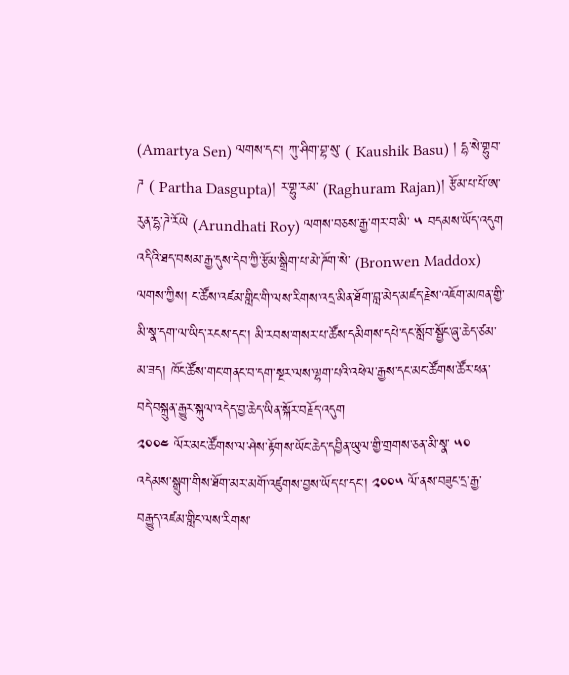(Amartya Sen) ལགས་དང་། ཀུ་ཤིག་བྷ་སུ་ ( Kaushik Basu) ། དྷ་སེ་གྷུབ་ཌ ( Partha Dasgupta)། ར་གྷུ་རམ་ (Raghuram Rajan)། རྩོམ་པ་པོ་ཨ་རུན་དྷ་ཌེ་རོཡེ (Arundhati Roy) ལགས་བཅས་རྒྱ་གར་བ་མི་ ༥ བདམས་ཡོད་འདུག
འདིའི་ཐད་བསམ་རྒྱ་དུས་དེབ་ཀྱི་རྩོམ་སྒྲིག་པ་མེ་ཌོག་སེ་ (Bronwen Maddox) ལགས་ཀྱིས། ང་ཚོས་འཛམ་གླིང་གི་ལས་རིགས་འདྲ་མིན་ཐོག་བླ་མེད་མཛད་རྗེས་འཇོག་མཁན་གྱི་མི་སྣ་དག་ལ་ཡིད་རངས་དང་། མི་རབས་གསར་པ་ཚོས་དམིགས་དཔེ་དང་སློབ་སྦྱོང་ཞུ་ཆེད་ཙམ་མ་ཟད། ཁོང་ཚོས་གང་གནང་བ་དག་སྔར་ལས་ལྷག་པའི་འཕེལ་རྒྱས་དང་མང་ཚོགས་ཚོར་ཕན་བདེ་བསྐྲུན་རྒྱུར་སྐུལ་འདེད་བྱ་ཆེད་ཡིན་སྐོར་བརྗོད་འདུག
༢༠༠༤ ལོར་མང་ཚོགས་ལ་ཤེས་རྟོགས་ཡོང་ཆེད་དབྱིན་ཡུལ་གྱི་གྲགས་ཅན་མི་སྣ་ ༥༠ འདེམས་སྒྲུག་གིས་ཐོག་མར་མགོ་འཛུགས་བྱས་ཡོད་པ་དང་། ༢༠༠༥ ལོ་ནས་བཟུང་དྲ་རྒྱ་བརྒྱུད་འཛམ་གླིང་ལས་རིགས་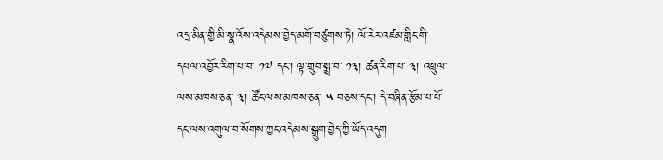འདྲ་མིན་གྱི་མི་སྣ་འོས་འདེམས་བྱེད་མགོ་བཙུགས་ཏེ། ལོ་རེར་འཛམ་གླིང་གི་དཔལ་འབྱོར་རིག་པ་བ་ ༡༧ དང་། ལྟ་གྲུབ་སྨྲ་བ་ ༡༣། ཚན་རིག་པ་ ༣། འཕྲུལ་ལས་མཁས་ཅན་ ༣། ཚོང་ལས་མཁས་ཅན་ ༥ བཅས་དང་། དེ་བཞིན་རྩོམ་པ་པོ་དང་ལས་འགུལ་བ་སོགས་ཀྱང་འདེམས་སྒྲུག་བྱེད་ཀྱི་ཡོད་འདུག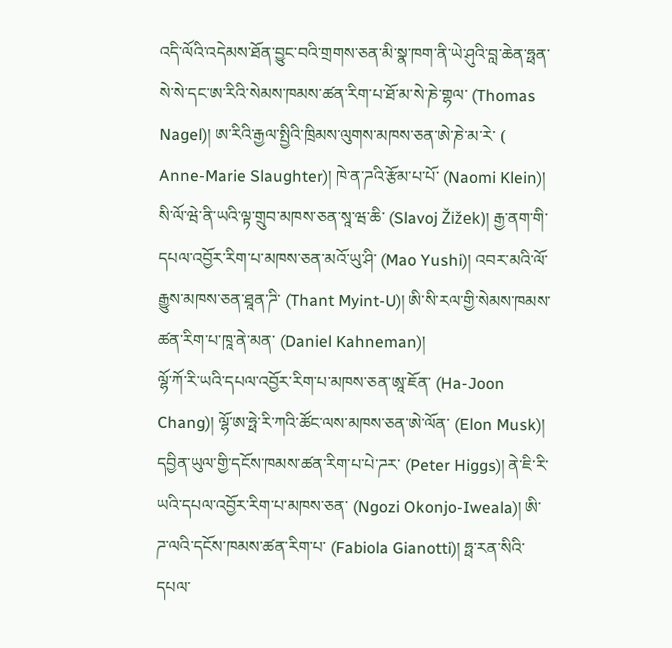འདི་ལོའི་འདེམས་ཐོན་བྱུང་བའི་གྲགས་ཅན་མི་སྣ་ཁག་ནི་ཡེ་ཤུའི་བླ་ཆེན་ཧྥན་སེ་སེ་དང་ཨ་རིའི་སེམས་ཁམས་ཚན་རིག་པ་ཐོ་མ་སེ་ཎེ་གྷལ་ (Thomas Nagel)། ཨ་རིའི་རྒྱལ་སྤྱིའི་ཁྲིམས་ལུགས་མཁས་ཅན་ཨེ་ཎེ་མ་རེ་ ( Anne-Marie Slaughter)། ཁེ་ན་ཌའི་རྩོམ་པ་པོ་ (Naomi Klein)། སི་ལོ་ཝེ་ནི་ཡའི་ལྟ་གྲུབ་མཁས་ཅན་སཱ་ཝ་ཆི་ (Slavoj Žižek)། རྒྱ་ནག་གི་དཔལ་འབྱོར་རིག་པ་མཁས་ཅན་མའོ་ཡུ་ཤི་ (Mao Yushi)། འབར་མའི་ལོ་རྒྱུས་མཁས་ཅན་ཐཱན་ཌི་ (Thant Myint-U)། ཨི་སི་རལ་གྱི་སེམས་ཁམས་ཚན་རིག་པ་ཁཱ་ནེ་མན་ (Daniel Kahneman)།
ལྷོ་ཀོ་རི་ཡའི་དཔལ་འབྱོར་རིག་པ་མཁས་ཅན་ཨཱ་ཇོན་ (Ha-Joon Chang)། ལྷོ་ཨ་ཧྥེ་རི་ཀའི་ཚོང་ལས་མཁས་ཅན་ཨེ་ལོན་ (Elon Musk)། དབྱིན་ཡུལ་གྱི་དངོས་ཁམས་ཚན་རིག་པ་པེ་ཌར་ (Peter Higgs)། ནེ་ཇི་རི་ཡའི་དཔལ་འབྱོར་རིག་པ་མཁས་ཅན་ (Ngozi Okonjo-Iweala)། ཨི་ཌ་ལའི་དངོས་ཁམས་ཚན་རིག་པ་ (Fabiola Gianotti)། ཧྥ་རན་སིའི་དཔལ་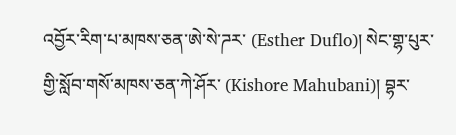འབྱོར་རིག་པ་མཁས་ཅན་ཨེ་སེ་ཌར་ (Esther Duflo)། སེང་གྷ་པུར་གྱི་སློབ་གསོ་མཁས་ཅན་ཀེ་ཤོར་ (Kishore Mahubani)། བྷར་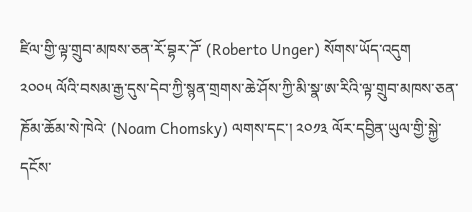ཛིལ་གྱི་ལྟ་གྲུབ་མཁས་ཅན་རོ་བྷར་ཌོ་ (Roberto Unger) སོགས་ཡོད་འདུག
༢༠༠༥ ལོའི་བསམ་རྒྱ་དུས་དེབ་ཀྱི་སྙན་གྲགས་ཆེ་ཤོས་ཀྱི་མི་སྣ་ཨ་རིའི་ལྟ་གྲུབ་མཁས་ཅན་ཎོམ་ཆོམ་སེ་ཁེའེ་ (Noam Chomsky) ལགས་དང་། ༢༠༡༣ ལོར་དབྱིན་ཡུལ་གྱི་སྐྱེ་དངོས་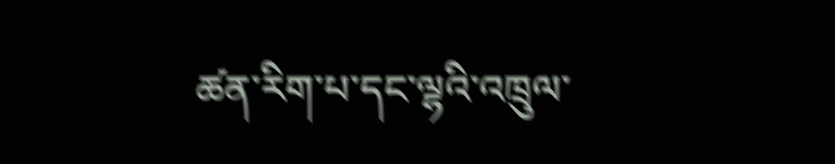ཚན་རིག་པ་དང་ལྷའི་འཁྲུལ་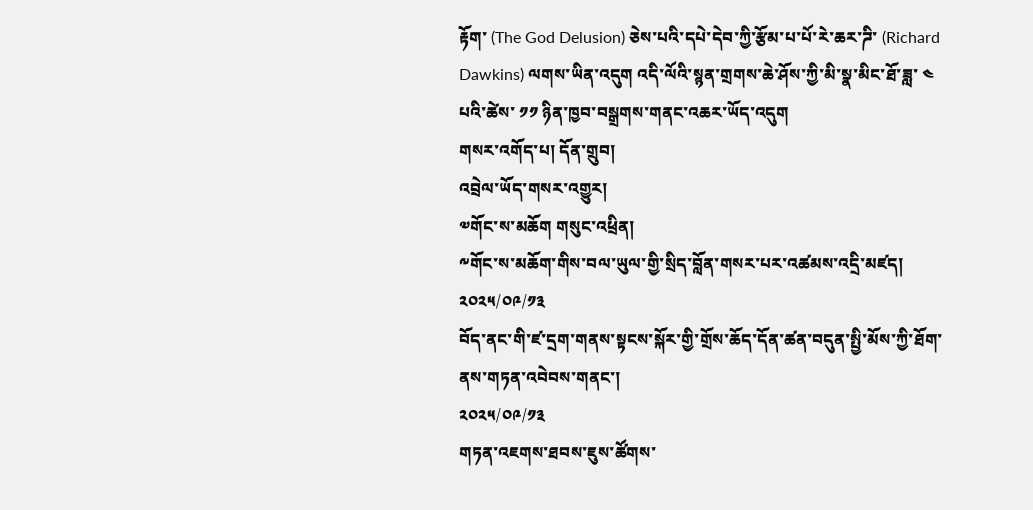རྟོག་ (The God Delusion) ཅེས་པའི་དཔེ་དེབ་ཀྱི་རྩོམ་པ་པོ་རེ་ཆར་ཌི་ (Richard Dawkins) ལགས་ཡིན་འདུག འདི་ལོའི་སྙན་གྲགས་ཆེ་ཤོས་ཀྱི་མི་སྣ་མིང་ཐོ་ཟླ་ ༤ པའི་ཚེས་ ༡༡ ཉིན་ཁྱབ་བསྒྲགས་གནང་འཆར་ཡོད་འདུག
གསར་འགོད་པ། དོན་གྲུབ།
འབྲེལ་ཡོད་གསར་འགྱུར།
༧གོང་ས་མཆོག གསུང་འཕྲིན།
༸གོང་ས་མཆོག་གིས་བལ་ཡུལ་གྱི་སྲིད་བློན་གསར་པར་འཚམས་འདྲི་མཛད།
༢༠༢༥/༠༩/༡༣
བོད་ནང་གི་ཛ་དྲག་གནས་སྟངས་སྐོར་གྱི་གྲོས་ཆོད་དོན་ཚན་བདུན་སྤྱི་མོས་ཀྱི་ཐོག་ནས་གཏན་འབེབས་གནང་།
༢༠༢༥/༠༩/༡༣
གཏན་འཇགས་ཐབས་ཇུས་ཚོགས་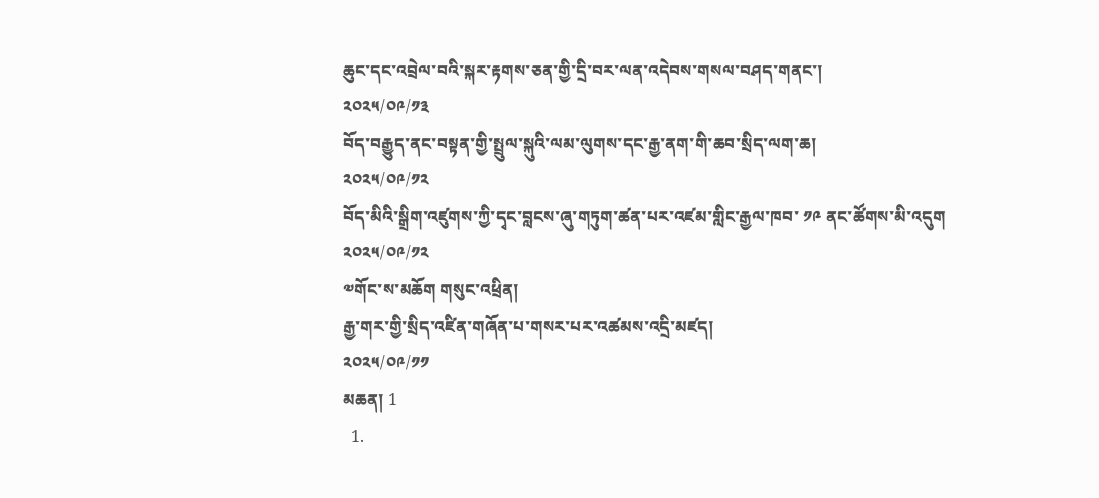ཆུང་དང་འབྲེལ་བའི་སྐར་རྟགས་ཅན་གྱི་དྲི་བར་ལན་འདེབས་གསལ་བཤད་གནང་།
༢༠༢༥/༠༩/༡༣
བོད་བརྒྱུད་ནང་བསྟན་གྱི་སྤྲུལ་སྐུའི་ལམ་ལུགས་དང་རྒྱ་ནག་གི་ཆབ་སྲིད་ལག་ཆ།
༢༠༢༥/༠༩/༡༢
བོད་མིའི་སྒྲིག་འཛུགས་ཀྱི་དྭང་བླངས་ཞུ་གཏུག་ཚན་པར་འཛམ་གླིང་རྒྱལ་ཁབ་ ༡༩ ནང་ཚོགས་མི་འདུག
༢༠༢༥/༠༩/༡༢
༧གོང་ས་མཆོག གསུང་འཕྲིན།
རྒྱ་གར་གྱི་སྲིད་འཛིན་གཞོན་པ་གསར་པར་འཚམས་འདྲི་མཛད།
༢༠༢༥/༠༩/༡༡
མཆན། 1
  1.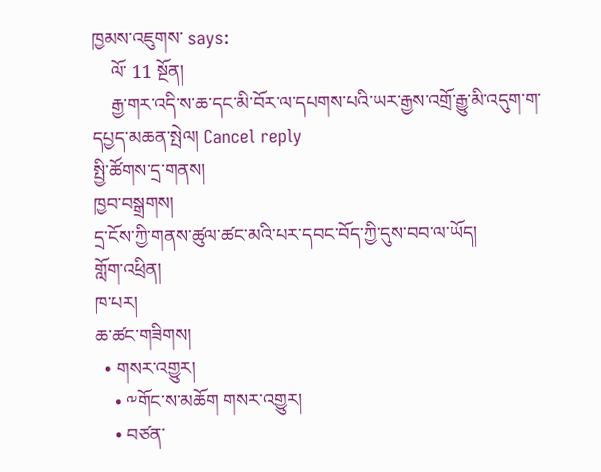ཁྱམས་འཇུགས་ says:
    ལོ་ 11 སྔོན།
    རྒྱ་གར་འདི་ས་ཆ་དང་མི་བོར་ལ་དཔགས་པའི་ཡར་རྒྱས་འགྲོ་རྒྱུ་མི་འདུག་ག་
དཔྱད་མཆན་སྤེལ། Cancel reply
སྤྱི་ཚོགས་དྲ་གནས།
ཁྱབ་བསྒྲགས།
དྲ་ངོས་ཀྱི་གནས་ཚུལ་ཚང་མའི་པར་དབང་བོད་ཀྱི་དུས་བབ་ལ་ཡོད།
གློག་འཕྲིན།
ཁ་པར།
ཆ་ཚང་གཟིགས།
  • གསར་འགྱུར།
    • ༸གོང་ས་མཆོག གསར་འགྱུར།
    • བཙན་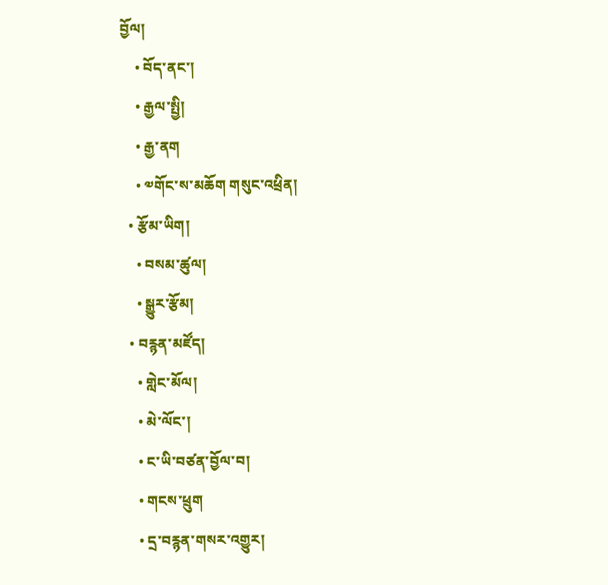བྱོལ།
    • བོད་ནང་།
    • རྒྱལ་སྤྱི།
    • རྒྱ་ནག
    • ༧གོང་ས་མཆོག གསུང་འཕྲིན།
  • རྩོམ་ཡིག།
    • བསམ་ཚུལ།
    • སྒྱུར་རྩོམ།
  • བརྙན་མཛོད།
    • གླེང་མོལ།
    • མེ་ལོང་།
    • ང་ཡི་བཙན་བྱོལ་བ།
    • གངས་ཕྲུག
    • དྲ་བརྙན་གསར་འགྱུར།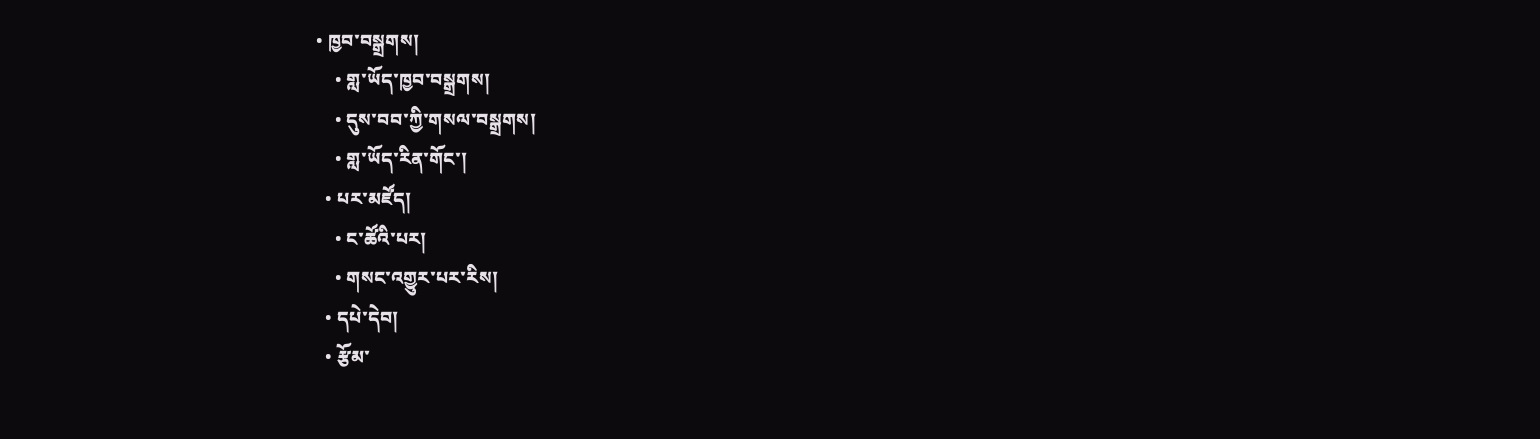• ཁྱབ་བསྒྲགས།
    • གླ་ཡོད་ཁྱབ་བསྒྲགས།
    • དུས་བབ་ཀྱི་གསལ་བསྒྲགས།
    • གླ་ཡོད་རིན་གོང་།
  • པར་མཛོད།
    • ང་ཚོའི་པར།
    • གསང་འགྱུར་པར་རིས།
  • དཔེ་དེབ།
  • རྩོམ་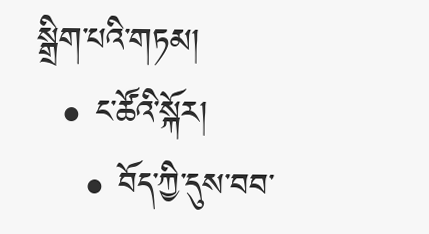སྒྲིག་པའི་གཏམ།
  • ང་ཚོའི་སྐོར།
    • བོད་ཀྱི་དུས་བབ་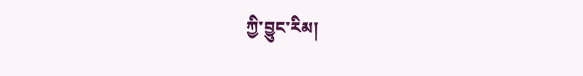ཀྱི་བྱུང་རིམ།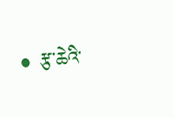• རྩ་ཆེའི་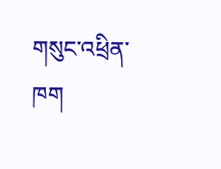གསུང་འཕྲིན་ཁག